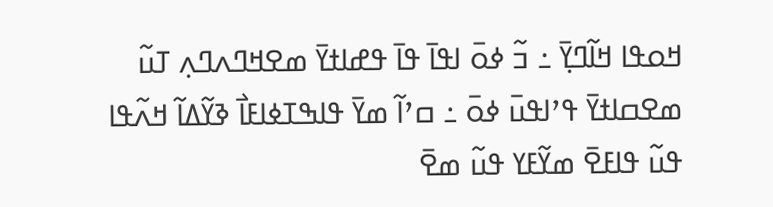ߞߋߟߊ ߞߊ߬ߣߌ߲߫ ߸ ߏ߬ ߦߋ߫ ߊߟߊ߫ ߟߊ߫ ߟߝߊߙߌ߫ ߘߐߞߣߍߣߍ߲ ߠߎ߬ ߘߐߛߊߙߌ߫ ߟߴߊߟߎ߫ ߦߋ߫ ߸ ߛߴߊ߬ ߘߌ߫ ߟߊߒߠߦߊߓߊ߯ ߢߌ߬ߡߊ߬ ߞߍ߬ߟߊ ߟߎ߬ ߟߊߓߐ߫ ߘߌ߬ߓߌ ߟߎ߬ ߘߐ߫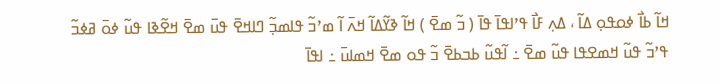ߞߊ߬ ߕߊ߯ ߦߋߟߋ߲ ߡߊ߬ ، ߡߍ߲ ߓߊ߯ ߟߴߊߟߊ߫ ߟߊ߫ ( ߏ߬ ߘߐ߫ ) ߞߊ߬ ߢߌ߬ߡߊ߬ ߞߍ߫ ߊ߬ ߘߴߏ߬ ߟߊߘߏ߲߬ ߣߊߞߐ߫ ߟߎ߫ ߘߐ߫ ߞߐ߬ߢߊ ߟߎ߬ ߦߋ߫ ߥߦߏ߬ ߟߴߏ߬ ߟߎ߬ ߞߘߐߟߊ ߟߎ߬ ߘߐ߫ ߸ ߊ߬ߟߎ߬ ߕߏߕߐ߫ ߏ߬ ߟߋ ߘߐ߫ ߞߘߊߎ߫ ߸ ߊߟߊ߫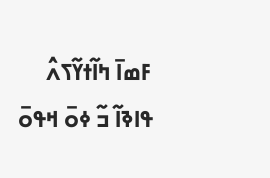ߓߘߊ߫ ߤߊ߬ߙߌ߬ߖߍ߮ ߟߊߢߊ߬ ߏ߬ ߦߋ߫ ߞߟߋ߫